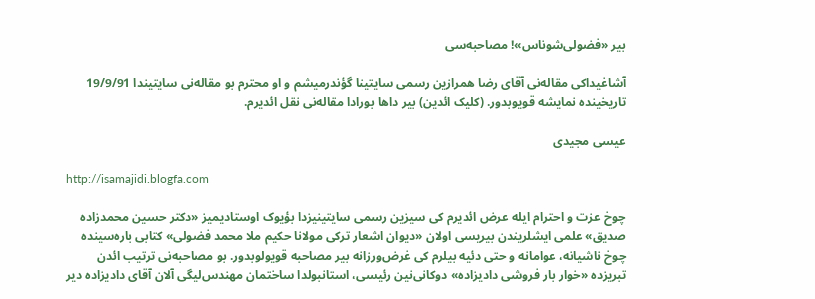بیر «فضولی‌شوناس»! مصاحبه‌سی

آشاغیداکی مقاله‌نی آقای رضا همرازین رسمی سایتینا گؤندرمیشم و او محترم بو مقاله‌نی سایتیندا 19/9/91 تاریخینده نمایشه قویوبدور. (کلیک ائدین) بیر داها بورادا مقاله‌نی نقل ائدیرم.

عیسی مجیدی

http://isamajidi.blogfa.com

چوخ عزت و احترام ایله عرض ائدیرم کی سیزین رسمی سایتینیزدا بؤیوک اوستادیمیز «دکتر حسین محمدزاده صدیق» علمی ایشلریندن بیریسی اولان «دیوان اشعار ترکی مولانا حکیم ملا محمد فضولی» کتابی باره‌سینده چوخ ناشیانه،‌ عوامانه و حتی دئیه بیلرم کی غرض‌ورزانه بیر مصاحبه قویولوبدور. بو مصاحبه‌نی ترتیب ائدن تبریزده «خوار بار فروشی دادیزاده» دوکانی‌نین رئیسی، استانبولدا ساختمان مهندس‌لیگی آلان آقای دادیزاده‌ دیر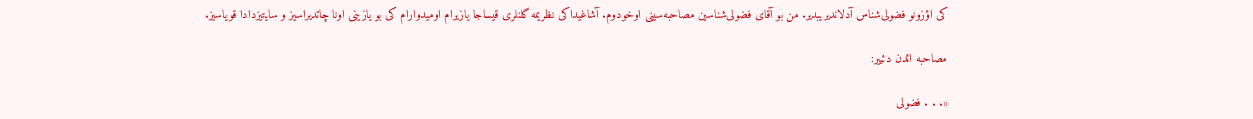کی اؤزونو فضولی‌شناس آدلاندیریبدیر. من بو آقای فضولی‌شناسین مصاحبه‌سینی اوخودوم. آشاغیداکی نظریمه گلنلری قیساجا یازیرام اومیدوارام کی بو یازینی اونا چاتدیراسیز و سایتیزدادا قویاسیز.

مصاحبه ائدن دئییر:

«. . . فضولی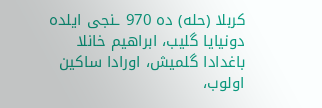کربلا (حله) ده 970 ـنجی ایلده دونیایا گلیب، ابراهیم خانلا باغدادا گلمیش، اورادا ساکین اولوب،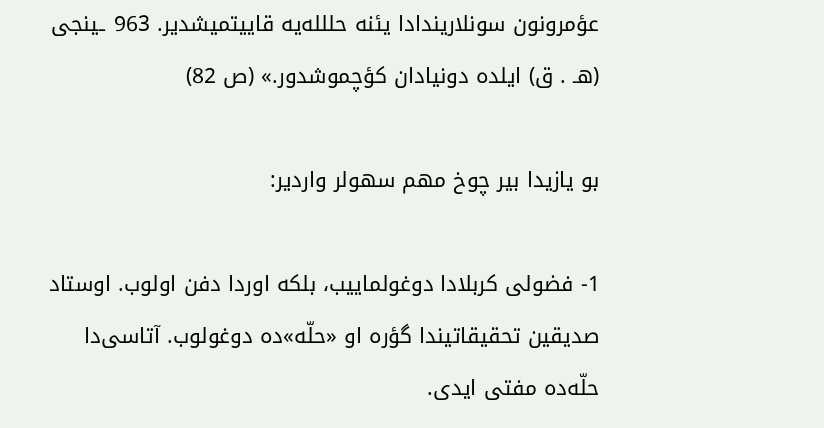عؤمرونون سونلاریندادا یئنه حللله‌یه قاییتمیشدیر. 963 ـینجی (هـ . ق) ایلده دونیادان کؤچموشدور.» (ص 82)

بو یازیدا بیر چوخ مهم سهولر واردیر:

1- فضولی کربلادا دوغولماییب، بلکه اوردا دفن اولوب. اوستاد صدیقین تحقیقاتیندا گؤره او «حلّه»ده دوغولوب. آتاسی‌دا حلّه‌ده مفتی ایدی.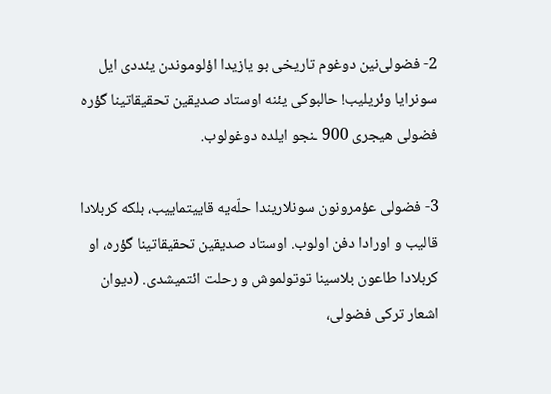2- فضولی‌نین دوغوم تاریخی بو یازیدا اؤلوموندن یئددی ایل سونرایا وئریلیب! حالبوکی یئنه اوستاد صدیقین تحقیقاتینا گؤره فضولی هیجری 900 ـنجو ایلده دوغولوب.

3- فضولی عؤمرونون سونلاریندا حلّه‌یه قاییتماییب، بلکه کربلادا قالیب و اورادا دفن اولوب. اوستاد صدیقین تحقیقاتینا گؤره، او کربلادا طاعون بلاسینا توتولموش و رحلت ائتمیشدی. (دیوان اشعار ترکی فضولی،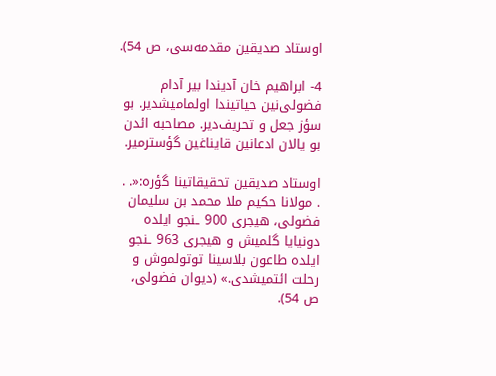اوستاد صدیقین مقدمه‌سی، ص 54).

4- ابراهیم خان آدیندا بیر آدام فضولی‌نین حیاتیندا اولمامیشدیر. بو سؤز جعل و تحریف‌دیر. مصاحبه ائدن بو یالان ادعانین قایناغین گؤسترمیر.

اوستاد صدیقین تحقیقاتینا گؤره:«. . . مولانا حکیم ملا محمد بن سلیمان فضولی، هیجری 900 ـنجو ایلده دونیایا گلمیش و هیجری 963 ـنجو ایلده طاعون بلاسینا توتولموش و رحلت ائتمیشدی.» (دیوان فضولی، ص 54).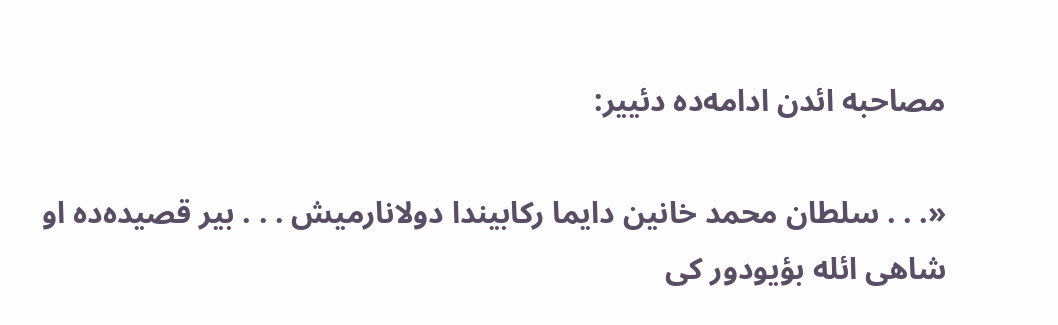مصاحبه ائدن ادامه‌ده دئییر:

«. . . سلطان محمد خانین دایما رکابیندا دولانارمیش . . . بیر قصیده‌ده او شاهی ائله بؤیودور کی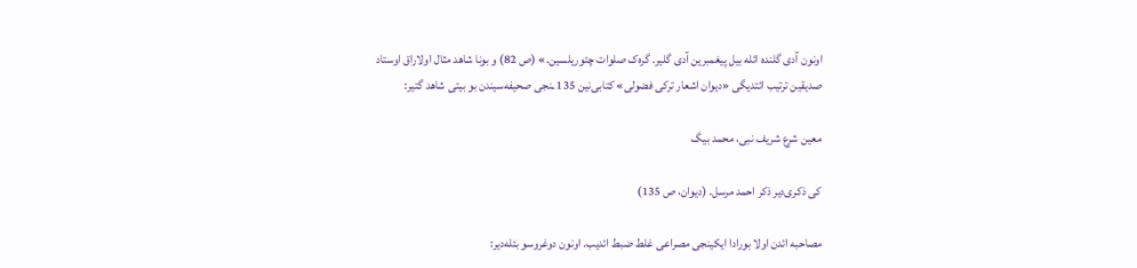اونون آدی گلنده ائله بیل پیغمبرین آدی گلیر. گره‌ک صلوات چئوریلسین.» (ص 82) و بونا شاهد مثال اولاراق اوستاد صدیقین ترتیب ائتدیگی «دیوان اشعار ترکی فضولی» کتابی‌نین 135 ـنجی صحیفه‌سیندن بو بیتی شاهد گتیر:

معین شرع شریف نبی، محمد بیگ

کی ذکری‌دیر ذکر احمد مرسل. (دیوان، ص 135)

مصاحبه ائدن اولا بورادا ایکینجی مصراعی غلط ضبط ائدیب. اونون دوغروسو بئله‌دیر: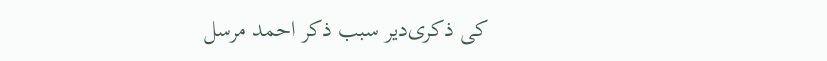کی ذکری‌دیر سبب ذکر احمد مرسل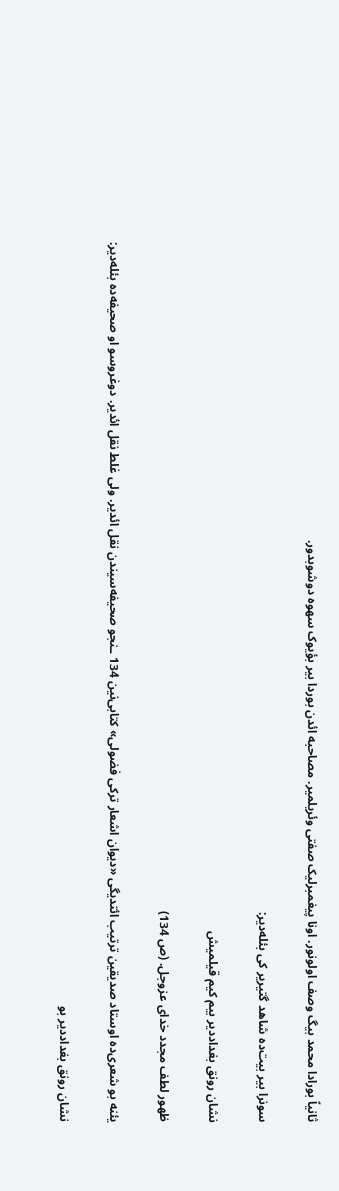ثانیاً بورادا محمد بیگ وصف اولونور. اونا پیغمبرلیک صفتی وئریلمیر. مصاحبه ائدن بوردا بیر بؤیوک سهوه دوشوبدور.

سونرا بیر بیت‌ده شاهد گتیریر کی بئله‌دیر:

نشان رونق بغداددیر بیم کیم قیلمیش

ظهور لطف مجدد خدای عزوجل. (ص 134)

یئنه بو شعری‌ده اوستاد صدیقین ترتیب ائتدیگی «دیوان اشعار ترکی فضولی» کتابی‌نین 134 ـنجو صحیفه‌سیندن نقل ائدیر. ولی غلط نقل ائدیر. دوغروسو او صحیفه‌ده بئله‌دیر:

نشان رونق بغداددیر بو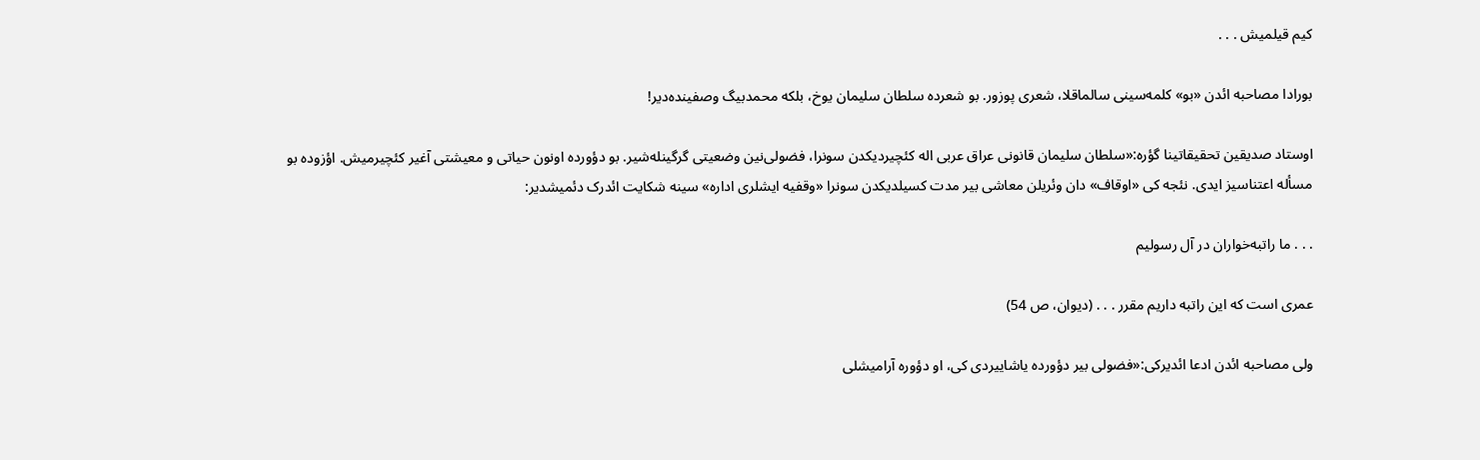کیم قیلمیش . . .

بورادا مصاحبه ائدن «بو» کلمه‌سینی سالماقلا، شعری پوزور. بو شعرده سلطان سلیمان یوخ، بلکه محمدبیگ وصفینده‌دیر!

اوستاد صدیقین تحقیقاتینا گؤره:«سلطان سلیمان قانونی عراق عربی اله کئچیردیکدن سونرا، فضولی‌نین وضعیتی گرگینله‌شیر. بو دؤورده اونون حیاتی و معیشتی آغیر کئچیرمیش. اؤزوده بو مسأله اعتناسیز ایدی. نئجه کی «اوقاف» دان وئریلن معاشی بیر مدت کسیلدیکدن سونرا «وقفیه ایشلری اداره» سینه شکایت ائدرک دئمیشدیر:

. . . ما راتبه‌خواران در آل رسولیم

عمری است که این راتبه داریم مقرر . . . (دیوان، ص 54)

ولی مصاحبه ائدن ادعا ائدیرکی:«فضولی بیر دؤورده یاشاییردی کی، او دؤوره آرامیشلی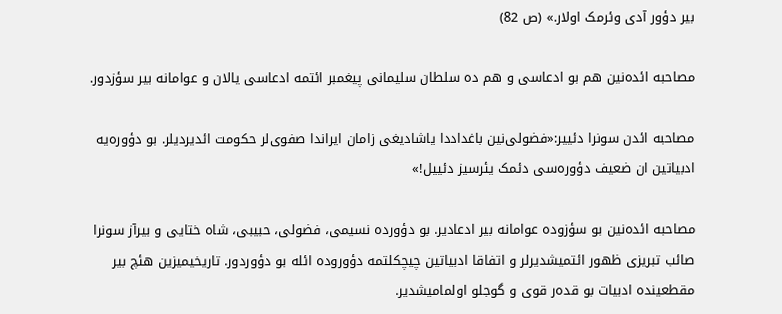بیر دؤور آدی وئرمک اولار.» (ص 82)

مصاحبه ائده‌نین هم بو ادعاسی و هم ده سلطان سلیمانی پیغمبر ائتمه ادعاسی یالان و عوامانه بیر سؤزدور.

مصاحبه ائدن سونرا دئییر:«فضولی‌نین باغداددا یاشادیغی زامان ایراندا صفوی‌لر حکومت ائدیردیلر. بو دؤوره‌یه ادبیاتین ان ضعیف دؤوره‌سی دئمک یئرسیز دئییل!»

مصاحبه ائده‌نین بو سؤزوده عوامانه بیر ادعادیر. بو دؤورده نسیمی، فضولی، حبیبی، شاه ختایی و بیرآز سونرا صائب تبریزی ظهور ائتمیشدیرلر و اتفاقا ادبیاتین چیچکلتمه دؤوروده ائله بو دؤوردور. تاریخیمیزین هئچ بیر مقطعینده ادبیات بو قده‌ر قوی و گوجلو اولمامیشدیر.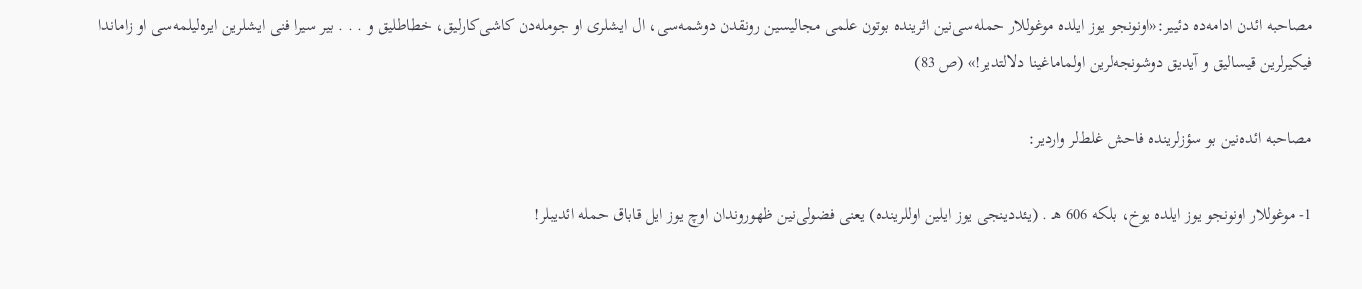مصاحبه ائدن ادامه‌ده دئییر:«اونونجو یوز ایلده موغوللار حمله‌سی‌نین اثرینده بوتون علمی مجالیسین رونقدن دوشمه‌سی، ال ایشلری او جومله‌دن کاشی‌کارلیق، خطاطلیق و . . . بیر سیرا فنی ایشلرین ایره‌لیلمه‌سی او زاماندا فیکیرلرین قیسالیق و آیدیق دوشونجه‌لرین اولماماغینا دلالتدیر!» (ص 83)

مصاحبه ائده‌نین بو سؤزلرینده فاحش غلط‌لر واردیر:

1- موغوللار اونونجو یوز ایلده یوخ، بلکه 606 هـ . (یئددینجی یوز ایلین اوللرینده) یعنی فضولی‌نین ظهوروندان اوچ یوز ایل قاباق حمله ائدیبلر!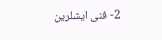2- فنی ایشلرین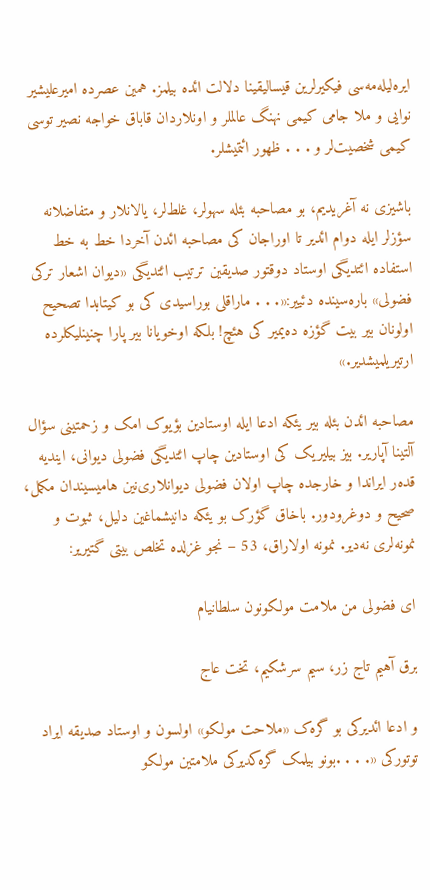ایره‌لیله‌مه‌سی فیکیرلرین قیسالیقینا دلالت ائده بیلمز. همین عصرده امیرعلیشیر نوایی و ملا جامی کیمی نهنگ عالملر و اونلاردان قاباق خواجه‌ نصیر توسی کیمی شخصیت‌لر و . . . ظهور ائتمیشلر.

باشیزی نه آغریدیم، بو مصاحبه بئله سهولر، غلط‌لر، یالانلار و متفاضلانه سؤزلر ایله دوام ائدیر تا اوراجان کی مصاحبه ائدن آخردا خط به خط استفاده ائتدیگی اوستاد دوقتور صدیقین ترتیب ائتدیگی «دیوان اشعار ترکی فضولی» باره‌سینده دئییر:«. . . ماراقلی بوراسیدی کی بو کیتابدا تصحیح اولونان بیر بیت گؤزه ده‌یمیر کی هئچ! بلکه اوخویانا بیر پارا چنینلیکلرده ارتیریلمیشدیر.»

مصاحبه ائدن بئله بیر یئکه ادعا ایله اوستادین بؤیوک امک و زحمتینی سؤال آلتینا آپاریر. بیز بیلیریک کی اوستادین چاپ ائتدیگی فضولی دیوانی، ایندیه قده‌ر ایراندا و خارجده چاپ اولان فضولی دیوانلاری‌نین هامیسیندان مکمل، صحیح و دوغرودور. باخاق گؤرک بو یئکه دانیشماغین دلیل، ثبوت و نمونه‌لری نه‌دیر. نمونه اولاراق، 53 – نجو غزلده تخلص بیتی گتیریر:

ای فضولی من ملامت مولکونون سلطانیام

برق آهیم تاج زر، سیم سرشکیم، تخت عاج

و ادعا ائدیرکی بو گره‌ک «ملاحت مولکو» اولسون و اوستاد صدیقه ایراد توتورکی «. . . .بونو بیلمک گره‌کدیرکی ملامتین مولکو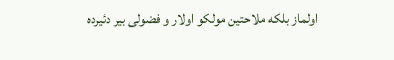اولماز بلکه ملاحتین مولکو اولار و فضولی بیر دئیرده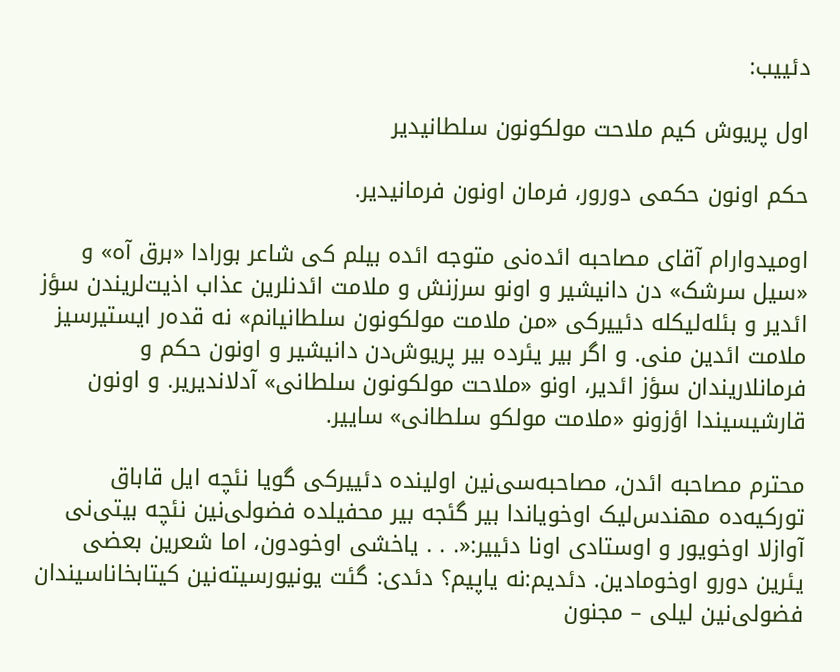دئییب:

اول پریوش کیم ملاحت مولکونون سلطانیدیر

حکم اونون حکمی دورور، فرمان اونون فرمانیدیر.

اومیدوارام آقای مصاحبه ائده‌نی متوجه ائده بیلم کی شاعر بورادا «برق آه» و «سیل سرشک» دن دانیشیر و اونو سرزنش و ملامت ائدنلرین عذاب اذیت‌لریندن سؤز ائدیر و بئله‌لیکله دئییرکی «من ملامت مولکونون سلطانیانم» نه قده‌ر ایستیرسیز ملامت ائدین منی. و اگر بیر یئرده بیر پریوش‌دن دانیشیر و اونون حکم و فرمانلاریندان سؤز ائدیر، اونو «ملاحت مولکونون سلطانی» آدلاندیریر. و اونون قارشیسیندا اؤزونو «ملامت مولکو سلطانی» ساییر.

محترم مصاحبه ائدن، مصاحبه‌سی‌نین اولینده دئییرکی گویا نئچه ایل قاباق تورکیه‌ده مهندس‌لیک اوخویاندا بیر گئجه بیر محفیلده فضولی‌نین نئچه بیتی‌نی آوازلا اوخویور و اوستادی اونا دئییر:«. . . یاخشی اوخودون، اما شعرین بعضی یئرین دورو اوخومادین. دئدیم:نه یاپیم؟ دئدی: گئت یونیورسیته‌نین کیتابخاناسیندان فضولی‌نین لیلی – مجنون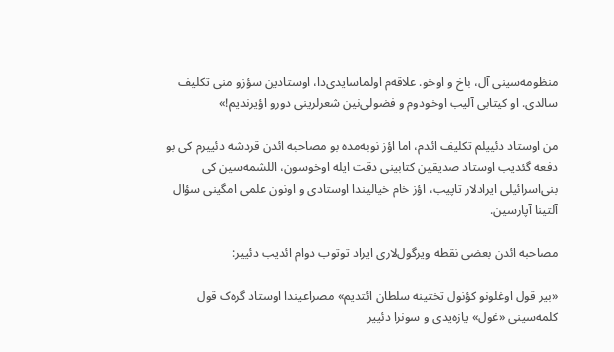منظومه‌سینی آل، باخ و اوخو. علاقه‌م اولماسایدی‌دا، اوستادین سؤزو منی تکلیف سالدی. او کیتابی آلیب اوخودوم و فضولی‌نین شعرلرینی دورو اؤیرندیم!»

من اوستاد دئییلم تکلیف ائدم، اما اؤز نوبه‌مده بو مصاحبه ائدن قردشه دئییرم کی بو دفعه گئدیب اوستاد صدیقین کتابینی دقت ایله اوخوسون، اللشمه‌سین کی بنی‌اسرائیلی ایرادلار تاپیب، اؤز خام خیالیندا اوستادی و اونون علمی امگینی سؤال آلتینا آپارسین.

مصاحبه ائدن بعضی نقطه ویرگول‌لاری ایراد توتوب دوام ائدیب دئییر:

«بیر قول اوغلونو کؤنول تختینه سلطان ائتدیم» مصراعیندا اوستاد گره‌ک قول کلمه‌سینی «غول» یازه‌یدی و سونرا دئییر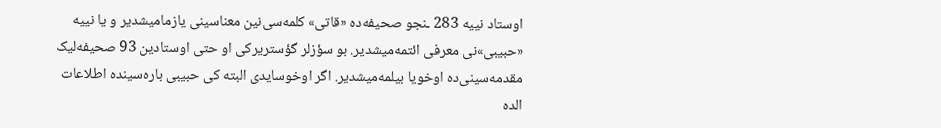اوستاد نییه 283 ـنجو صحیفه‌ده «قاتی» کلمه‌سی‌نین معناسینی یازمامیشدیر و یا نییه «حبیبی»نی معرفی ائتمه‌میشدیر. بو سؤزلر گؤستریرکی او حتی اوستادین 93 صحیفه‌لیک مقدمه‌سینی‌ده اوخویا بیلمه‌میشدیر. اگر اوخوسایدی البته کی حبیبی باره‌سینده اطلاعات الده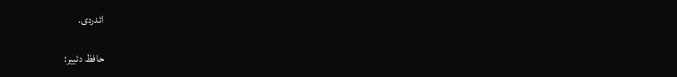ائدردی.

حافظ دئییر: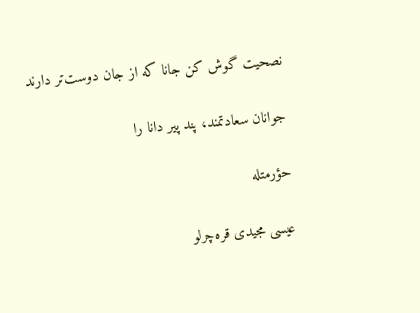نصحیت گوش کن جانا که از جان دوست‌تر دارند

جوانان سعادتمند، پند پیر دانا را

حؤرمتله

عیسی مجیدی قره‌چرلو